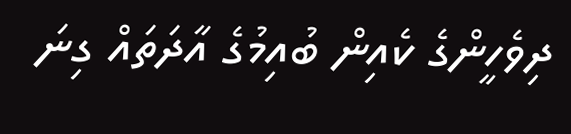ދިވެހީންގެ ކެއިން ބުއިމުގެ އާދަތައް ގިނަ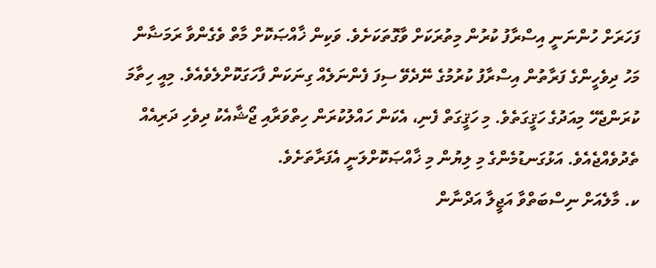ފަހަރަށް ހުންނަނީ އިސްރާފު ކުރުން މިތުރަކަށް ވާގޮތަކަށެވެ. ވަކިން ޚާއްޞަކޮށް މާތް ވެގެންވާ ރަމަޟާން މަހު ދިވެހީންގެ ފަރާތުން އިސްރާފު ކުރުމުގެ ނޭދެވޭ ސިފަ ފެންނަލެއް ގިނަކަން ފާހަގަކޮށްލެވެއެވެ. މިއީ ހިތާމަ ކުރަންޖެހޭ މިއަދުގެ ހަޤީގަތެވެ. މި ހަޤީގަތް ފެނި، އެކަން ހައްލުކުރަން ހިތްވަރާއި ޖޯޝާއެކު ދިވެހި ދަރިއެއް ތެދުވެއްޖެއެވެ. އަޅުގަނޑުމެންގެ މި ލިޔުން މި ޚާއްޞަކޮށްލަނީ އެފަރާތަށެވެ.
ކ. މާލެއަށް ނިސްބަތްވާ އަޖީލާ އަދްނާން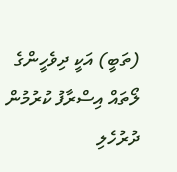(ތަބީ) އަކީ ދިވެހީންގެ ލޯތައް އިސްރާފު ކުރުމުން ދުރުހެލި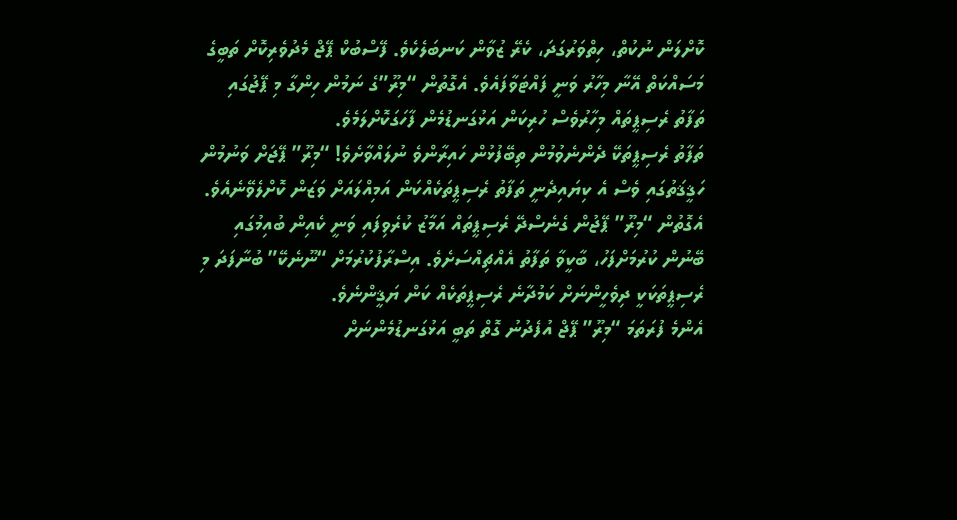ކޮށްލަން ނުކުތް، ހިތްވަރުގަދަ، ކެރޭ ޒުވާން ކަނބަލެކެވެ. ފޭސްބުކް ޕޭޖް މެދުވެރިކޮށް ތަބީގެ މަސައްކަތް އޭނާ މިހާރު ވަނީ ފައްޓަވާފައެވެ. އެގޮތުން “މިރޫ”ގެ ނަމުން ހިންގާ މި ޕޭޖުގައި ތަފާތު ރެސިޕީތައް މިހާރުވެސް ހުރިކަން އަޅުގަނޑުމެން ފާހަގަކޮށްލަމެވެ.
ތަފާތު ރެސިޕީތަކޭ ދެންނެވުމުން ތިބޭފުޅުން ހައިރާންވެ ނުލައްވާށެވެ! “މިރޫ” ޕޭޖަށް ވަނުމުން ހަޤީޤަތުގައި ވެސް އެ ކިޔައިދެނީ ތަފާތު ރެސިޕީތަކެއްކަން އަމިއްލައަށް ވަޒަން ކޮށްލެވޭނެއެވެ. އެގޮތުން “މިރޫ” ޕޭޖުން ގެނެސްދޭ ރެސިޕީތައް އަމާޒު ކުރެވިފައި ވަނީ ކެއިން ބުއިމުގައި ބޭނުން ކުރުމަށްފަހު، ބާކީވާ ތަފާތު އެއްޗިއްސަށެވެ. އިސްރާފުކުރުމަށް “ނޫނެކޭ” ބުނާފަދަ މި ރެސިޕީތަކަކީ ދިވެހީންނަށް ކަމުދާނެ ރެސިޕީތަކެއް ކަން ޔަޤީންނެވެ.
އެންމެ ފުރަތަމަ “މިރޫ” ޕޭޖް އުފެދުނު ގޮތް ތަބީ އަޅުގަނޑުމެންނަށް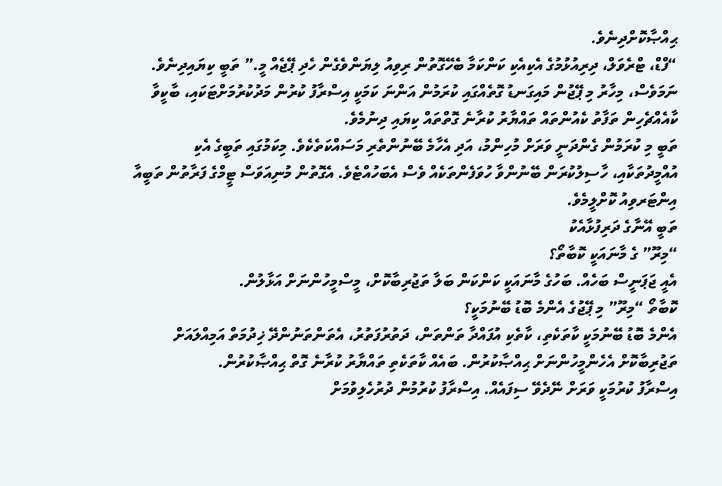ޙިއްޞާކޮށްދިނެވެ.
“ފްޑް، ޓްރެވަލް، ދިރިއުޅުމުގެ އެކިއެކި ކަންކަމާ ބެހޭގޮތުން ރިވިއު ލިޔަންވެގެން ހެދި ޕޭޖެއް މީ.” ތަބީ ކިޔައިދިނެވެ. ނަމަވެސް، މިހާރު މި ޕޭޖުން މައިގަނޑު ގޮތެއްގައި ކުރަމުން އަންނަ ކަމަކީ އިސްރާފު ކުރުން މަދުކުރުމަށްޓަކައި، ބާކީވާ ކާއެއްޗެހިން ތަފާތު ކެއުންތައް ތައްޔާރު ކުރާނެ ގޮތްތައް ކިޔައި ދިނުމެވެ.
ތަބީ މި ކުރަމުން ގެންދަނީ ވަރަށް މުހިންމު، އަދި އެހާމެ ބޭނުންތެރި މަސައްކަތެކެވެ. މިކަމުގައި ތަބީގެ އެކި އުއްމީދުތަކާއި، ހާސިލުކުރަން ބޭނުންވާ ހުވަފެންތަކެއް ވެސް އެބަހުއްޓެވެ. އެގޮތުން މުނިއަވަސް ޓީމްގެ ފަރާތުން ތަބީއާ އިންޓަރވިއު ކޮށްލީމެވެ.
ތަބީ އޭނާގެ ދަރިފުޅާއެކު
“މިރޫ” ގެ މާނައަކީ ކޮބާތޯ؟
އެއީ ޖަޕަނީސް ބަހެއް. ބަހުގެ މާނައަކީ ކަންކަން ބަލާ ތަޖުރިބާކޮށް، މީސްމީހުންނަށް އަޅާލުން.
ކޮބާތޯ “މިރޫ” މި ޕޭޖުގެ އެންމެ ބޮޑު ބޭނުމަކީ؟
އެންމެ ބޮޑު ބޭނުމަކީ ކާތަކެތި، ކާތެކި އުފައްދާ ތަންތަން، ދަތުރުފަތުރު، އެތަންތަނުންދޭ ޚިދުމަތް އަމިއްލައަށް ތަޖުރިބާކޮށް އެހެންމީހުންނަށް ޙިއްޞާކުރުން. ބައެއް ކާތަކެތި ތައްޔާރު ކުރާނެ ގޮތް ޙިއްޞާކުރުން.
އިސްރާފު ކުރުމަކީ ވަރަށް ނޭދެވޭ ސިފައެއް. އިސްރާފު ކުރުމުން ދުރުހެލިވުމަށް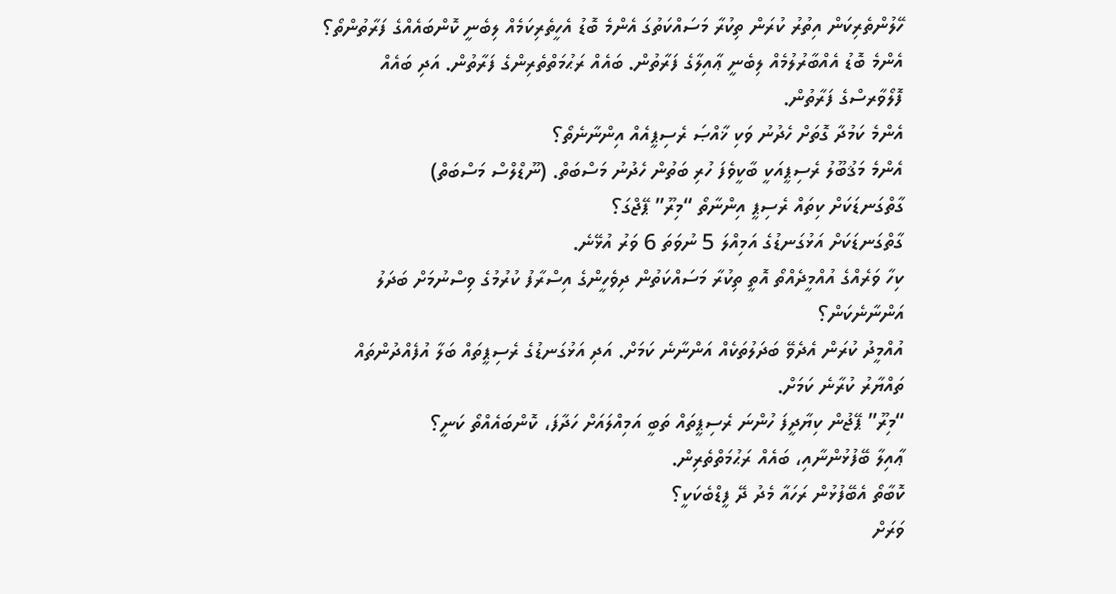ހޭލުންތެރިކަން އިތުރު ކުރަން ތިކުރާ މަސައްކަތުގަ އެންމެ ބޮޑު އެހީތެރިކަމެއް ލިބެނީ ކޮންބައެއްގެ ފަރާތުންތޯ؟
އެންމެ ބޮޑު އެއްބާރުލުމެއް ލިބެނީ ޢާއިލާގެ ފަރާތުން. ބައެއް ރަޙުމަތްތެރިންގެ ފަރާތުން. އަދި ބައެއް ފޮލޯވާރސްގެ ފަރާތުން.
އެންމެ ކަމުދާ ގޮތަށް ހެދުނު ވަކި ޚާއްޞަ ރެސިޕީއެއް އިންނާނެތޯ؟
އެންމެ މަޤުބޫލު ރެސިޕީއަކީ ބާކީވެފަ ހުރި ބަތުން ހެދުނު މަސްބަތް. (ނޫޑްލްސް މަސްބަތް)
ގާތްގަނޑަކަށް ކިތައް ރެސިޕީ އިންނާތޯ “މިރޫ” ޕޭޖްގަ؟
ގާތްގަނޑަކަށް އަޅުގަނޑުގެ އަމިއްލަ 5 ނުވަތަ 6 ވަރު އުޅޭނެ.
ކިހާ ވަރެއްގެ އުއްމީދެއްތޯ އޮތީ ތިކުރާ މަސައްކަތުން ދިވެހީންގެ އިސްރާފު ކުރުމުގެ ވިސްނުމަށް ބަދަލު އަންނާނެކަން؟
އުއްމީދު ކުރަން އެދެވޭ ބަދަލުތަކެއް އަންނާނެ ކަމަށް. އަދި އަޅުގަނޑުގެ ރެސިޕީތައް ބަލާ އުފެއްދުންތައް ތައްޔާރު ކުރާނެ ކަމަށް.
“މިރޫ” ޕޭޖުން ކިޔާދީފަ ހުންނަ ރެސިޕީތައް ތަބީ އަމިއްލައަށް ހަދާފަ، ކޮންބައެއްތޯ ކަނީ؟
ޢާއިލާ ބޭފުޅުންނާއި، ބައެއް ރަޙުމަތްތެރިން.
ކޮބާތޯ އެބޭފުޅުން ރަހައާ މެދު ދޭ ފީޑްބެކަކީ؟
ވަރަށް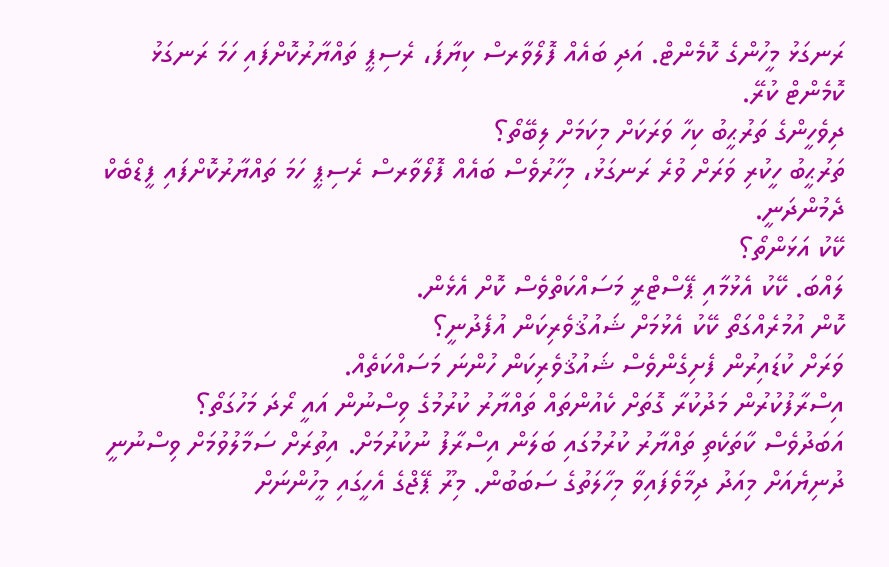ރަނގަޅު މީހުންގެ ކޮމެންޓް. އަދި ބައެއް ފޮލޯވާރސް ކިޔާފަ، ރެސިޕީ ތައްޔާރުކޮށްފައި ހަމަ ރަނގަޅު ކޮމެންޓް ކުރޭ.
ދިވެހީންގެ ތަރުޙީބު ކިހާ ވަރަކަށް މިކަމަށް ލިބޭތޯ؟
ތަރުޙީބު ހީކުރި ވަރަށް ވުރެ ރަނގަޅު، މިހާރުވެސް ބައެއް ފޮލޯވާރސް ރެސިޕީ ހަމަ ތައްޔާރުކޮށްފައި ފީޑްބެކް ދެމުންދަނީ.
ކޭކު އަޅަންތޯ؟
ލައްބަ. ކޭކު އެޅުމާއި ޕޭސްޓްރީ މަސައްކަތްވެސް ކޮށް އެޅެން.
ކޮން އުމުރެއްގަތޯ ކޭކު އެޅުމަށް ޝައުޤުވެރިކަން އުފެދުނީ؟
ވަރަށް ކުޑައިރުން ފެށިގެންވެސް ޝައުޤުވެރިކަން ހުންނަ މަސައްކަތެއް.
އިސްރާފުކުރުން މަދުކުރާ ގޮތަށް ކެއުންތައް ތައްޔާރު ކުރުމުގެ ވިސްނުން އައީ ރޯދަ މަހުގަތޯ؟
އަބަދުވެސް ކާތަކެތި ތައްޔާރު ކުރުމުގައި ބަލަން އިސްރާފު ނުކުރުމަށް. އިތުރަށް ސަމާލުވުމަށް ވިސްނުނީ ދުނިޔެއަށް މިއަދު ދިމާވެފައިވާ މިހާލަތުގެ ސަބަބުން. މިރޫ ޕޭޖްގެ އެހީގައި މީހުންނަށް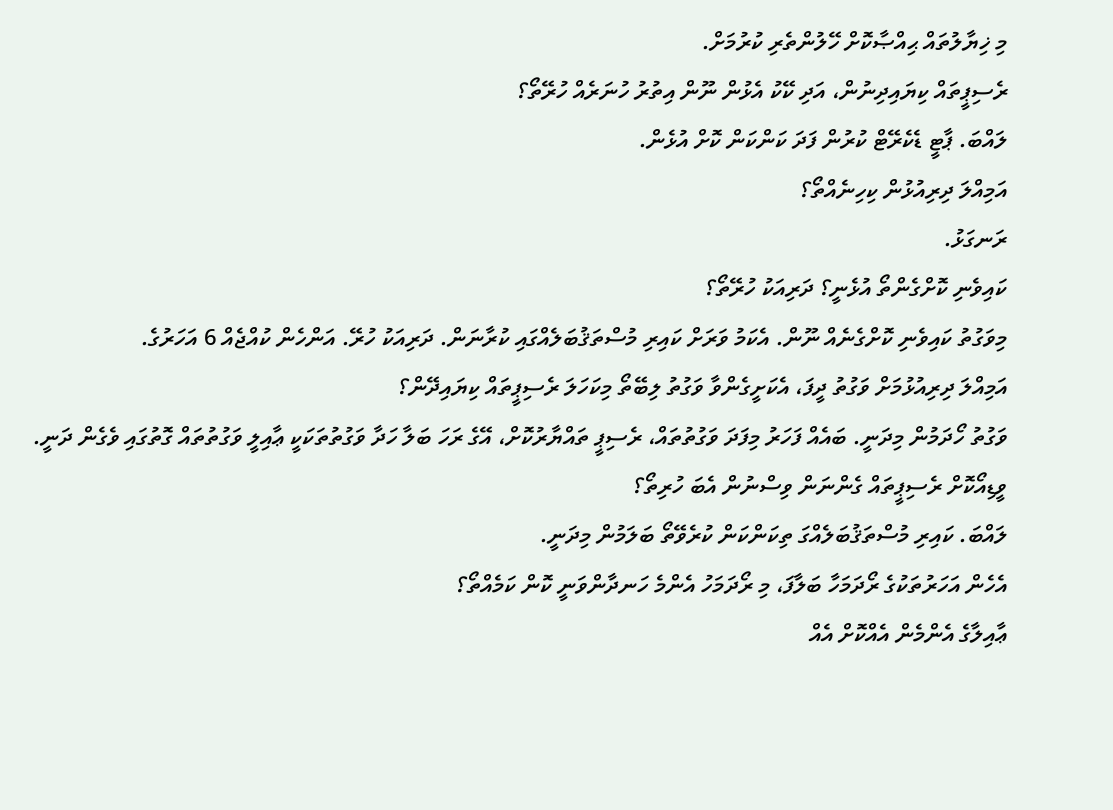މި ޚިޔާލުތައް ޙިއްޞާކޮށް ހޭލުންތެރި ކުރުމަށް.
ރެސިޕީތައް ކިޔައިދިނުން، އަދި ކޭކު އެޅުން ނޫން އިތުރު ހުނަރެއް ހުރޭތޯ؟
ލައްބަ. ޕާޓީ ޑެކެރޭޓް ކުރުން ފަދަ ކަންކަން ކޮށް އުޅެން.
އަމިއްލަ ދިރިއުޅުން ކިހިނެއްތޯ؟
ރަނގަޅު.
ކައިވެނި ކޮށްގެންތޯ އުޅެނީ؟ ދަރިއަކު ހުރޭތޯ؟
މިވަގުތު ކައިވެނި ކޮށްގެނެއް ނޫން. އެކަމު ވަރަށް ކައިރި މުސްތަޤުބަލެއްގައި ކުރާނަން. ދަރިއަކު ހުރޭ. އަންހެން ކުއްޖެއް 6 އަހަރުގެ.
އަމިއްލަ ދިރިއުޅުމަށް ވަގުތު ދީފަ، އެކަށީގެންވާ ވަގުތު ލިބޭތޯ މިކަހަލަ ރެސިޕީތައް ކިޔައިދޭން؟
ވަގުތު ހޯދަމުން މިދަނީ. ބައެއް ފަހަރު މިފަދަ ވަގުތުތައް، ރެސިޕީ ތައްޔާރުކޮށް، އޭގެ ރަހަ ބަލާ ހަދާ ވަގުތުތަކަކީ ޢާއިލީ ވަގުތުތައް ގޮތުގައި ވެގެން ދަނީ.
ވީޑިއޯކޮށް ރެސިޕީތައް ގެންނަން ވިސްނުން އެބަ ހުރިތޯ؟
ލައްބަ. ކައިރި މުސްތަޤުބަލެއްގަ ތިކަންކަން ކުރެވޭތޯ ބަލަމުން މިދަނީ.
އެހެން އަހަރުތަކުގެ ރޯދަމަހާ ބަލާފަ، މި ރޯދަމަހު އެންމެ ހަނދާންވަނީ ކޮން ކަމެއްތޯ؟
ޢާއިލާގެ އެންމެން އެއްކޮށް އެއް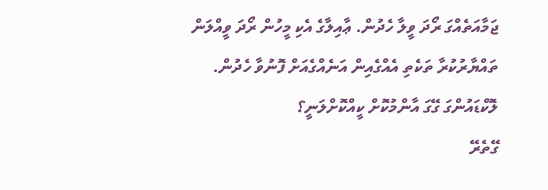ޖަމާއަތެއްގަ ރޯދަ ވީލާ ހެދުން. ޢާއިލާގެ އެކި މީހުން ރޯދަ ވީއްލަން ތައްޔާރުކުރާ ތަކެތި އެއްގެއިން އަނެއްގެއަށް ފޮނުވާ ހެދުން.
ލޮކްޑައުންގަ ގޭގަ އާންމުކޮށް ކީއްކޮށްލަނީ؟
ގޭތެރޭ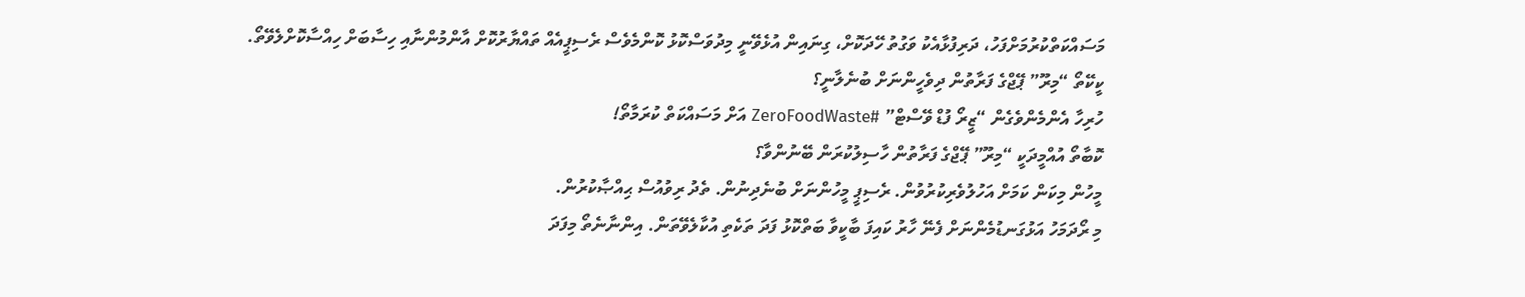މަސައްކަތްކުރުމަށްފަހު، ދަރިފުޅާއެކު ވަގުތު ހޭދަކޮށް، ގިނައިން އުޅެވޭނީ މިދުވަސްކޮޅު ކޮންމެވެސް ރެސިޕީއެއް ތައްޔާރުކޮށް އާންމުންނާއި ހިސާބަށް ހިއްސާކޮށްލެވޭތޯ.
ކީކޭތޯ “މިރޫ” ޕޭޖްގެ ފަރާތުން ދިވެހީންނަށް ބުނެލާނީ؟
ހުރިހާ އެންމެންވެގެން “ޒީރޯ ފުޑް ވޭސްޓް” #ZeroFoodWaste އަށް މަސައްކަތް ކުރަމާތޯ!
ކޮބާތޯ އުއްމީދަކީ “މިރޫ” ޕޭޖްގެ ފަރާތުން ހާސިލުކުރަން ބޭނުންވާ؟
މީހުން މިކަން ކަމަށް އަހުލުވެރިކުރުވުން. ރެސިޕީ މީހުންނަށް ބުނެދިނުން. ތެދު ރިވުއުސް ޙިއްޞާކުރުން.
މި ރޯދަމަހު އަޅުގަނޑުމެންނަށް ފެނޭ ހާރު ކައިފަ ބާކީވާ ބަތްކޮޅު ފަދަ ތަކެތި އުކާލެވޭތަން. އިންނާނެތޯ މިފަދަ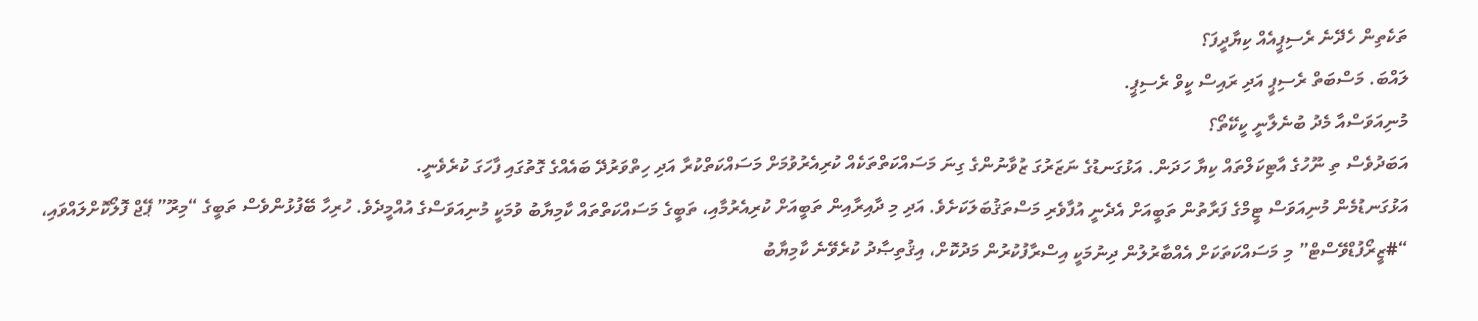ތަކެތިން ހެދޭނެ ރެސިޕީއެއް ކިޔާދީފަ؟
ލައްބަ. މަސްބަތް ރެސިޕީ އަދި ރައިސް ކީވް ރެސިޕީ.
މުނިއަވަސްއާ މެދު ބުނެލާނީ ކީކޭތޯ؟
އަބަދުވެސް ތި ނޫހުގެ އާޓިކަލްތައް ކިޔާ ހަދަން. އަޅުގަނޑުގެ ނަޒަރުގަ ޒުވާނުންގެ ގިނަ މަސައްކަތްތަކެއް ކުރިއެރުވުމަށް މަސައްކަތްކުރާ އަދި ހިތްވަރުދޭ ބައެއްގެ ގޮތުގައި ފާހަގަ ކުރެވެނީ.
އަޅުގަނޑުމެން މުނިއަވަސް ޓީމްގެ ފަރާތުން ތަބީއަށް އެދެނީ އުފާވެރި މަސްތަޤުބަލަކަށެވެ. އަދި މި ދާއިރާއިން ތަބީއަށް ކުރިއެރުމާއި، ތަބީގެ މަސައްކަތްތައް ކާމިޔާބު ވުމަކީ މުނިއަވަސްގެ އުއްމީދެވެ. ހުރިހާ ބޭފުޅުންވެސް ތަބީގެ “މިރޫ” ޕޭޖް ފޮލޯކޮށްލައްވައި، “#ޒީރޯފުޑްވޭސްޓް” މި މަސައްކަތަކަށް އެއްބާރުލުން ދިނުމަކީ އިސްރާފުކުރުން މަދުކޮށް، އިޤުތިޞާދު ކުރެވޭނެ ކާމިޔާބު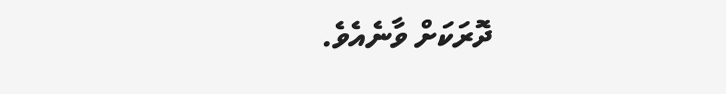ދޮރަކަށް ވާނެއެވެ.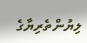ލިޔުންތެރިޔާގެ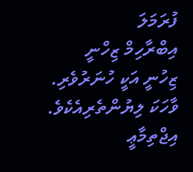ފުރަމަލަ
އިބްރާހިމް ޒިހްނީ
ޒިހުނީ އަކީ ހުނަރުވެރި. ވާހަކަ ލިޔުންތެރިއެކެވެ. އިޖްތިމާޢީ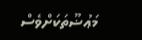މަޢުޟޫތަކަށްވެސް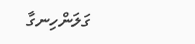ގަލަންހިނގާ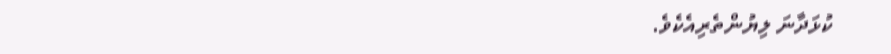ކުޅަދާނަ ލިޔުންތެރިއެކެވެ.